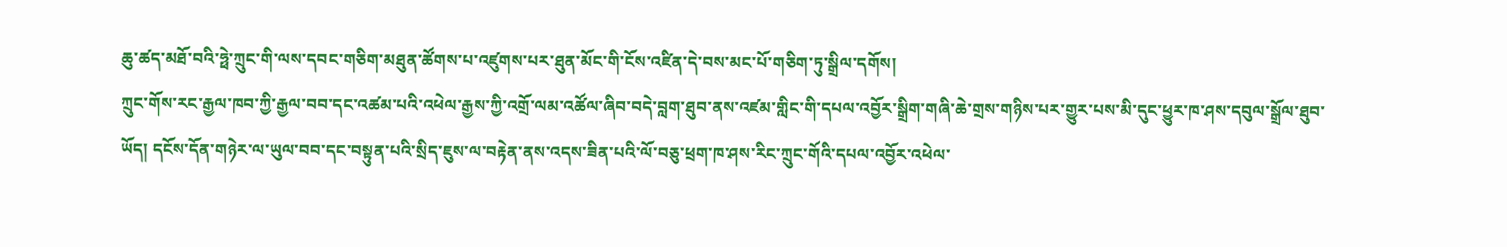ཆུ་ཚད་མཐོ་བའི་ཧྥེ་ཀྲུང་གི་ལས་དབང་གཅིག་མཐུན་ཚོགས་པ་འཛུགས་པར་ཐུན་མོང་གི་ངོས་འཛིན་དེ་བས་མང་པོ་གཅིག་ཏུ་སྒྲིལ་དགོས།
ཀྲུང་གོས་རང་རྒྱལ་ཁབ་ཀྱི་རྒྱལ་བབ་དང་འཚམ་པའི་འཕེལ་རྒྱས་ཀྱི་འགྲོ་ལམ་འཚོལ་ཞིབ་བདེ་བླག་ཐུབ་ནས་འཛམ་གླིང་གི་དཔལ་འབྱོར་སྒྲིག་གཞི་ཆེ་གྲས་གཉིས་པར་གྱུར་པས་མི་དུང་ཕྱུར་ཁ་ཤས་དབུལ་སྒྲོལ་ཐུབ་ཡོད། དངོས་དོན་གཉེར་ལ་ཡུལ་བབ་དང་བསྟུན་པའི་སྲིད་ཇུས་ལ་བརྟེན་ནས་འདས་ཟིན་པའི་ལོ་བཅུ་ཕྲག་ཁ་ཤས་རིང་ཀྲུང་གོའི་དཔལ་འབྱོར་འཕེལ་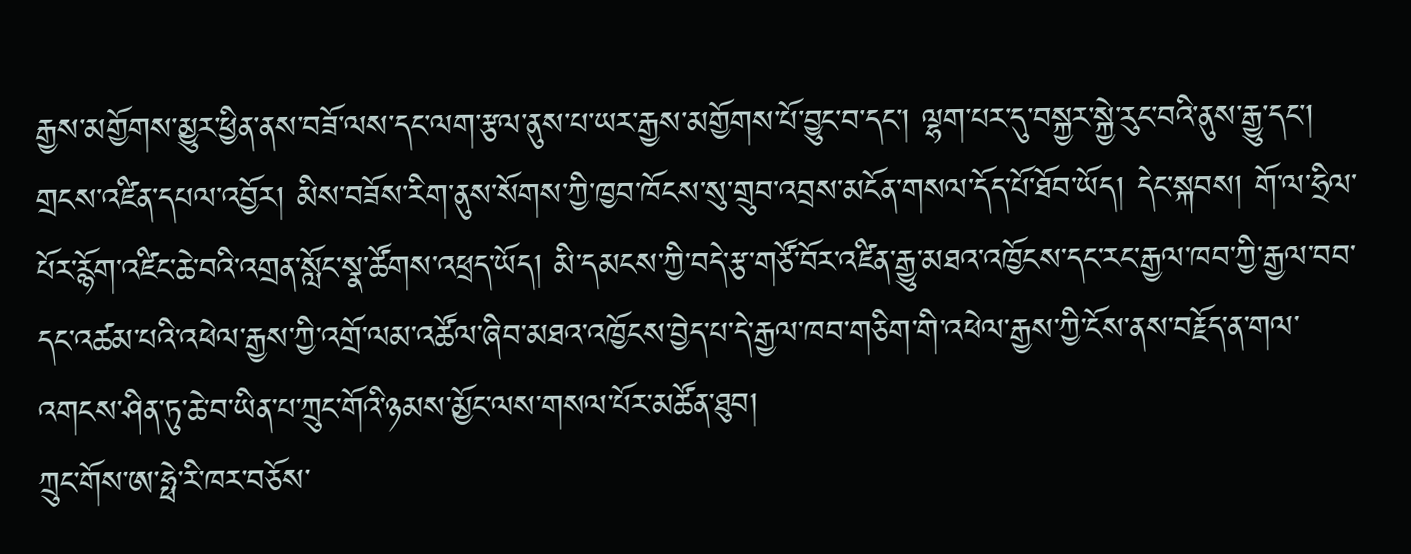རྒྱས་མགྱོགས་མྱུར་ཕྱིན་ནས་བཟོ་ལས་དང་ལག་རྩལ་ནུས་པ་ཡར་རྒྱས་མགྱོགས་པོ་བྱུང་བ་དང་། ལྷག་པར་དུ་བསྐྱར་སྐྱེ་རུང་བའི་ནུས་རྒྱུ་དང་། གྲངས་འཛིན་དཔལ་འབྱོར། མིས་བཟོས་རིག་ནུས་སོགས་ཀྱི་ཁྱབ་ཁོངས་སུ་གྲུབ་འབྲས་མངོན་གསལ་དོད་པོ་ཐོབ་ཡོད། དེང་སྐབས། གོ་ལ་ཧྲིལ་པོར་རྙོག་འཛིང་ཆེ་བའི་འགྲན་སློང་སྣ་ཚོགས་འཕྲད་ཡོད། མི་དམངས་ཀྱི་བདེ་རྩ་གཙོ་བོར་འཛིན་རྒྱུ་མཐའ་འཁྱོངས་དང་རང་རྒྱལ་ཁབ་ཀྱི་རྒྱལ་བབ་དང་འཚམ་པའི་འཕེལ་རྒྱས་ཀྱི་འགྲོ་ལམ་འཚོལ་ཞིབ་མཐའ་འཁྱོངས་བྱེད་པ་དེ་རྒྱལ་ཁབ་གཅིག་གི་འཕེལ་རྒྱས་ཀྱི་ངོས་ནས་བརྗོད་ན་གལ་འགངས་ཤིན་ཏུ་ཆེ་བ་ཡིན་པ་ཀྲུང་གོའི་ཉམས་མྱོང་ལས་གསལ་པོར་མཚོན་ཐུབ།
ཀྲུང་གོས་ཨ་ཧྥེ་རི་ཁར་བཅོས་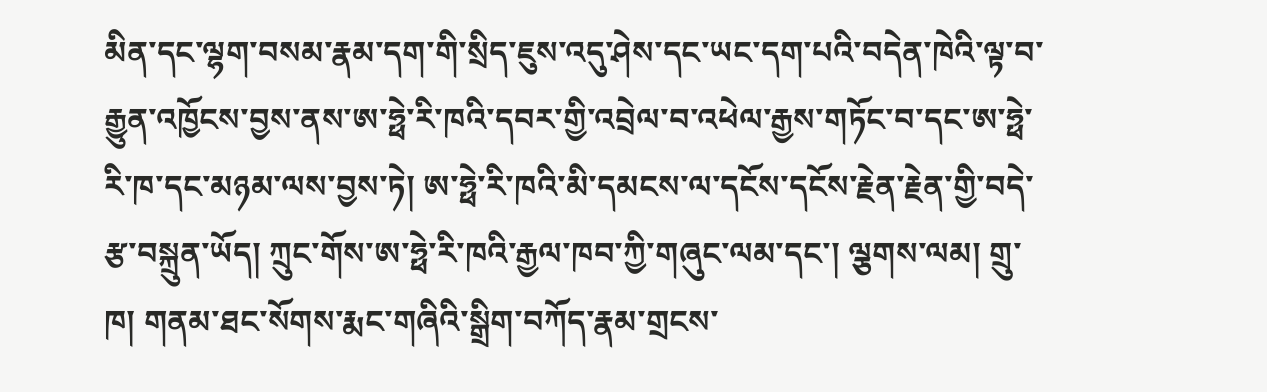མིན་དང་ལྷག་བསམ་རྣམ་དག་གི་སྲིད་ཇུས་འདུ་ཤེས་དང་ཡང་དག་པའི་བདེན་ཁེའི་ལྟ་བ་རྒྱུན་འཁྱོངས་བྱས་ནས་ཨ་ཧྥེ་རི་ཁའི་དབར་གྱི་འབྲེལ་བ་འཕེལ་རྒྱས་གཏོང་བ་དང་ཨ་ཧྥེ་རི་ཁ་དང་མཉམ་ལས་བྱས་ཏེ། ཨ་ཧྥེ་རི་ཁའི་མི་དམངས་ལ་དངོས་དངོས་རྗེན་རྗེན་གྱི་བདེ་རྩ་བསྐྲུན་ཡོད། ཀྲུང་གོས་ཨ་ཧྥེ་རི་ཁའི་རྒྱལ་ཁབ་ཀྱི་གཞུང་ལམ་དང་། ལྕགས་ལམ། གྲུ་ཁ། གནམ་ཐང་སོགས་རྨང་གཞིའི་སྒྲིག་བཀོད་རྣམ་གྲངས་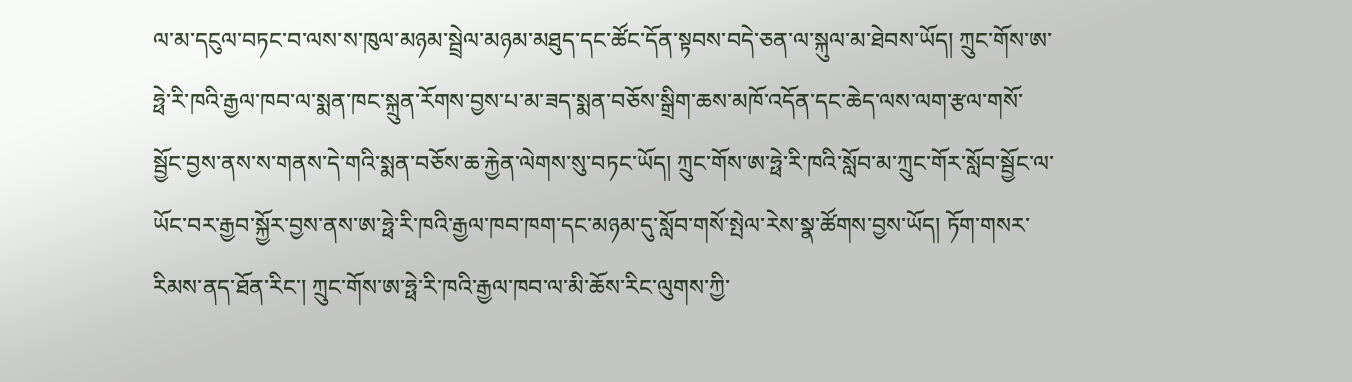ལ་མ་དངུལ་བཏང་བ་ལས་ས་ཁུལ་མཉམ་སྦྲེལ་མཉམ་མཐུད་དང་ཚོང་དོན་སྟབས་བདེ་ཅན་ལ་སྐུལ་མ་ཐེབས་ཡོད། ཀྲུང་གོས་ཨ་ཧྥེ་རི་ཁའི་རྒྱལ་ཁབ་ལ་སྨན་ཁང་སྐྲུན་རོགས་བྱས་པ་མ་ཟད་སྨན་བཅོས་སྒྲིག་ཆས་མཁོ་འདོན་དང་ཆེད་ལས་ལག་རྩལ་གསོ་སྦྱོང་བྱས་ནས་ས་གནས་དེ་གའི་སྨན་བཅོས་ཆ་རྐྱེན་ལེགས་སུ་བཏང་ཡོད། ཀྲུང་གོས་ཨ་ཧྥེ་རི་ཁའི་སློབ་མ་ཀྲུང་གོར་སློབ་སྦྱོང་ལ་ཡོང་བར་རྒྱབ་སྐྱོར་བྱས་ནས་ཨ་ཧྥེ་རི་ཁའི་རྒྱལ་ཁབ་ཁག་དང་མཉམ་དུ་སློབ་གསོ་སྤེལ་རེས་སྣ་ཚོགས་བྱས་ཡོད། ཏོག་གསར་རིམས་ནད་ཐོན་རིང་། ཀྲུང་གོས་ཨ་ཧྥེ་རི་ཁའི་རྒྱལ་ཁབ་ལ་མི་ཆོས་རིང་ལུགས་ཀྱི་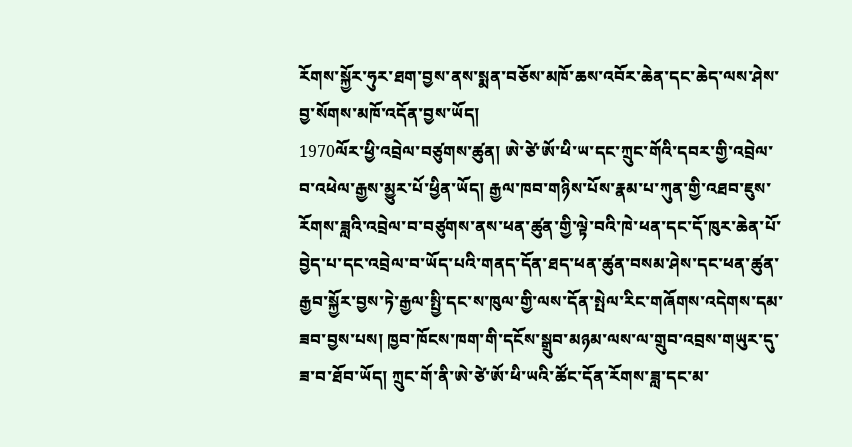རོགས་སྐྱོར་ཧུར་ཐག་བྱས་ནས་སྨན་བཅོས་མཁོ་ཆས་འབོར་ཆེན་དང་ཆེད་ལས་ཤེས་བྱ་སོགས་མཁོ་འདོན་བྱས་ཡོད།
1970ལོར་ཕྱི་འབྲེལ་བཙུགས་ཚུན། ཨེ་ཙེ་ཨོ་ཕི་ཡ་དང་ཀྲུང་གོའི་དབར་གྱི་འབྲེལ་བ་འཕེལ་རྒྱས་མྱུར་པོ་ཕྱིན་ཡོད། རྒྱལ་ཁབ་གཉིས་པོས་རྣམ་པ་ཀུན་གྱི་འཐབ་ཇུས་རོགས་ཟླའི་འབྲེལ་བ་བཙུགས་ནས་ཕན་ཚུན་གྱི་ལྟེ་བའི་ཁེ་ཕན་དང་དོ་ཁུར་ཆེན་པོ་བྱེད་པ་དང་འབྲེལ་བ་ཡོད་པའི་གནད་དོན་ཐད་ཕན་ཚུན་བསམ་ཤེས་དང་ཕན་ཚུན་རྒྱབ་སྐྱོར་བྱས་ཏེ་རྒྱལ་སྤྱི་དང་ས་ཁུལ་གྱི་ལས་དོན་སྤེལ་རིང་གཞོགས་འདེགས་དམ་ཟབ་བྱས་པས། ཁྱབ་ཁོངས་ཁག་གི་དངོས་སྒྲུབ་མཉམ་ལས་ལ་གྲུབ་འབྲས་གཡུར་དུ་ཟ་བ་ཐོབ་ཡོད། ཀྲུང་གོ་ནི་ཨེ་ཙེ་ཨོ་ཕི་ཡའི་ཚོང་དོན་རོགས་ཟླ་དང་མ་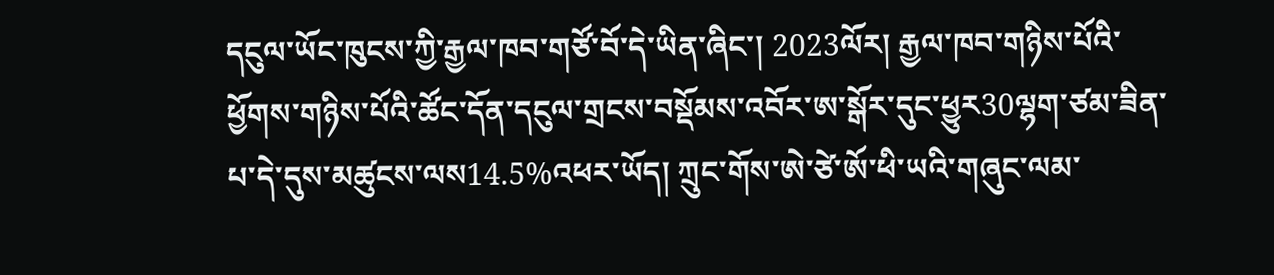དངུལ་ཡོང་ཁུངས་ཀྱི་རྒྱལ་ཁབ་གཙོ་བོ་དེ་ཡིན་ཞིང་། 2023ལོར། རྒྱལ་ཁབ་གཉིས་པོའི་ཕྱོགས་གཉིས་པོའི་ཚོང་དོན་དངུལ་གྲངས་བསྡོམས་འབོར་ཨ་སྒོར་དུང་ཕྱུར30ལྷག་ཙམ་ཟིན་པ་དེ་དུས་མཚུངས་ལས14.5%འཕར་ཡོད། ཀྲུང་གོས་ཨེ་ཙེ་ཨོ་ཕི་ཡའི་གཞུང་ལམ་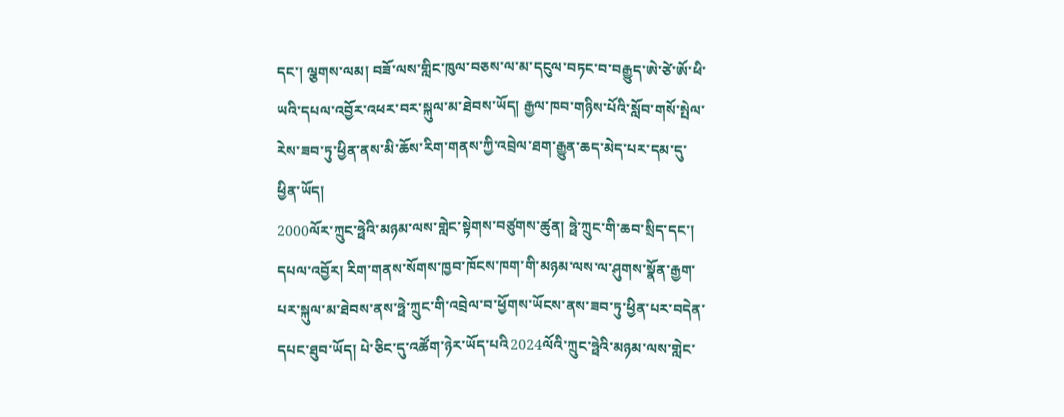དང་། ལྕགས་ལམ། བཟོ་ལས་གླིང་ཁུལ་བཅས་ལ་མ་དངུལ་བཏང་བ་བརྒྱུད་ཨེ་ཙེ་ཨོ་ཕི་ཡའི་དཔལ་འབྱོར་འཕར་བར་སྐུལ་མ་ཐེབས་ཡོད། རྒྱལ་ཁབ་གཉིས་པོའི་སློབ་གསོ་སྤེལ་རེས་ཟབ་ཏུ་ཕྱིན་ནས་མི་ཆོས་རིག་གནས་ཀྱི་འབྲེལ་ཐག་རྒྱུན་ཆད་མེད་པར་དམ་དུ་ཕྱིན་ཡོད།
2000ལོར་ཀྲུང་ཧྥེའི་མཉམ་ལས་གླེང་སྟེགས་བཙུགས་ཚུན། ཧྥེ་ཀྲུང་གི་ཆབ་སྲིད་དང་། དཔལ་འབྱོར། རིག་གནས་སོགས་ཁྱབ་ཁོངས་ཁག་གི་མཉམ་ལས་ལ་ཤུགས་སྣོན་རྒྱག་པར་སྐུལ་མ་ཐེབས་ནས་ཧྥེ་ཀྲུང་གི་འབྲེལ་བ་ཕྱོགས་ཡོངས་ནས་ཟབ་ཏུ་ཕྱིན་པར་བདེན་དཔང་ཐུབ་ཡོད། པེ་ཅིང་དུ་འཚོག་ཉེར་ཡོད་པའི2024ལོའི་ཀྲུང་ཧྥེའི་མཉམ་ལས་གླེང་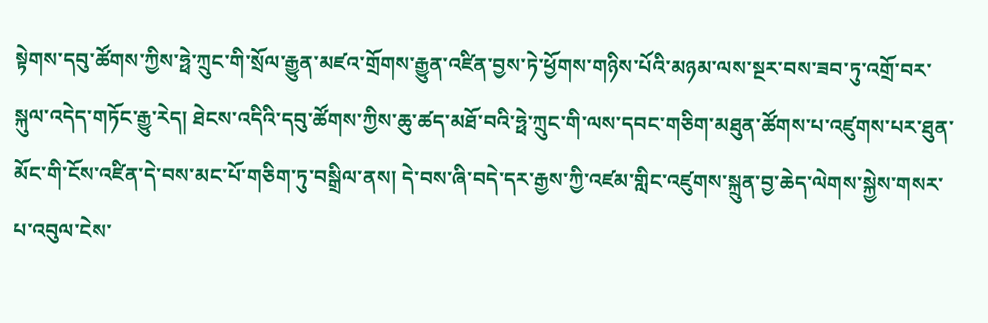སྟེགས་དབུ་ཚོགས་ཀྱིས་ཧྥེ་ཀྲུང་གི་སྲོལ་རྒྱུན་མཛའ་གྲོགས་རྒྱུན་འཛིན་བྱས་ཏེ་ཕྱོགས་གཉིས་པོའི་མཉམ་ལས་སྔར་བས་ཟབ་ཏུ་འགྲོ་བར་སྐུལ་འདེད་གཏོང་རྒྱུ་རེད། ཐེངས་འདིའི་དབུ་ཚོགས་ཀྱིས་ཆུ་ཚད་མཐོ་བའི་ཧྥེ་ཀྲུང་གི་ལས་དབང་གཅིག་མཐུན་ཚོགས་པ་འཛུགས་པར་ཐུན་མོང་གི་ངོས་འཛིན་དེ་བས་མང་པོ་གཅིག་ཏུ་བསྒྲིལ་ནས། དེ་བས་ཞི་བདེ་དར་རྒྱས་ཀྱི་འཛམ་གླིང་འཛུགས་སྐྲུན་བྱ་ཆེད་ལེགས་སྐྱེས་གསར་པ་འབུལ་ངེས་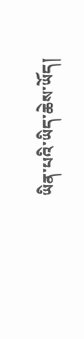ཡིན་པའི་ཡིད་ཆེས་ཡོད།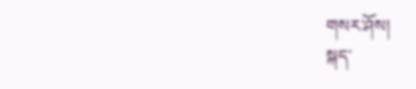གསར་ཤོས།
སྐད་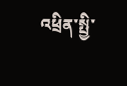འཕྲིན་སྤྱི་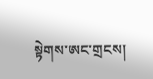སྟེགས་ཨང་གྲངས།